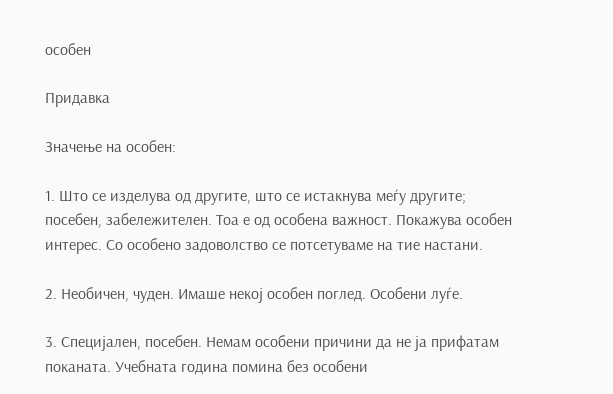особен

Придавка

Значење на особен:

1. Што се изделува од другите, што се истакнува меѓу другите; посебен, забележителен. Тоа е од особена важност. Покажува особен интерес. Со особено задоволство се потсетуваме на тие настани.

2. Необичен, чуден. Имаше некој особен поглед. Особени луѓе.

3. Специјален, посебен. Немам особени причини да не ја прифатам поканата. Учебната година помина без особени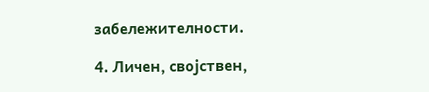забележителности.

4. Личен, својствен,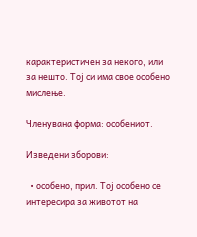карактеристичен за некого, или за нешто. Тој си има свое особено мислење.

Членувана форма: особениот.

Изведени зборови:

  • особено, прил. Тој особено се интересира за животот на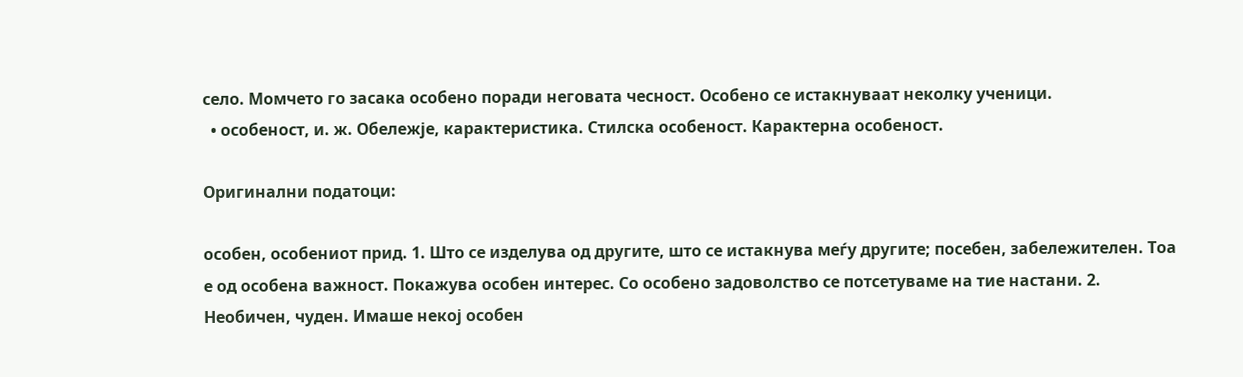село. Момчето го засака особено поради неговата чесност. Особено се истакнуваат неколку ученици.
  • особеност, и. ж. Обележје, карактеристика. Стилска особеност. Карактерна особеност.

Оригинални податоци:

особен, особениот прид. 1. Што се изделува од другите, што се истакнува меѓу другите; посебен, забележителен. Тоа е од особена важност. Покажува особен интерес. Со особено задоволство се потсетуваме на тие настани. 2. Необичен, чуден. Имаше некој особен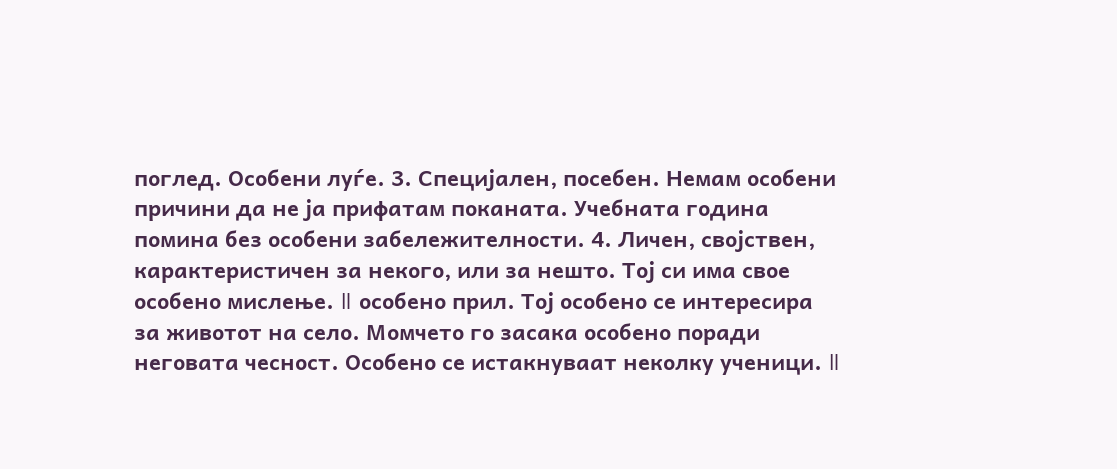поглед. Особени луѓе. 3. Специјален, посебен. Немам особени причини да не ја прифатам поканата. Учебната година помина без особени забележителности. 4. Личен, својствен, карактеристичен за некого, или за нешто. Тој си има свое особено мислење. ǁ особено прил. Тој особено се интересира за животот на село. Момчето го засака особено поради неговата чесност. Особено се истакнуваат неколку ученици. ǁ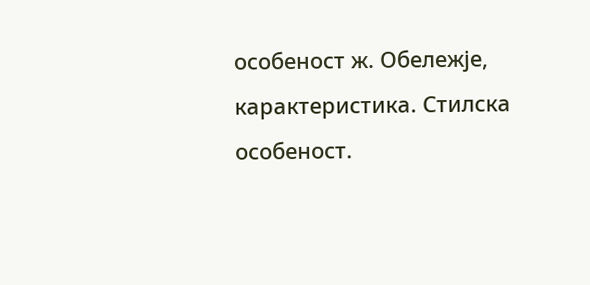особеност ж. Обележје, карактеристика. Стилска особеност.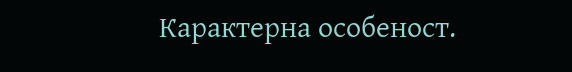Карактерна особеност.